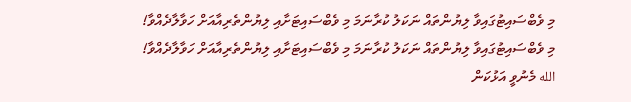މި ވެބްސައިޓުގައިވާ ލިޔުންތައް ނަކަލު ކުރާނަމަ މި ވެބްސައިޓަށާއި ލިޔުންތެރިއާއަށް ހަވާލާދެއްވާ!
މި ވެބްސައިޓުގައިވާ ލިޔުންތައް ނަކަލު ކުރާނަމަ މި ވެބްސައިޓަށާއި ލިޔުންތެރިއާއަށް ހަވާލާދެއްވާ!
الله މެނުވީ އަޅުކަން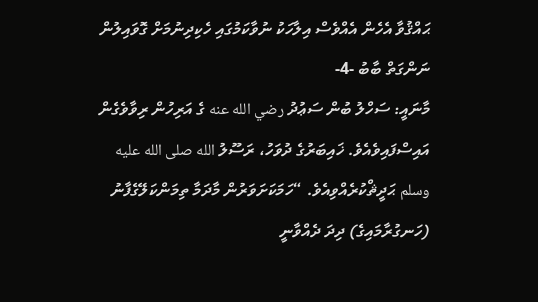ޙައްޤުވާ އެހެން އެއްވެސް އިލާހަކު ނުވާކަމުގައި ހެކިދިނުމަށް ގޮވައިލުން ނަންގަތް ބާބު -4-
މާނައީ: ސަހްލު ބުން ސަޢުދު رضي الله عنه ގެ އަރިހުން ރިވާވެގެން އައިސްފައިވެއެވެ. ޚައިބަރުގެ ދުވަހު، ރަސޫލު الله صلى الله عليه وسلم ޙަދީޘްކުރެއްވިއެވެ. “ހަމަކަށަވަރުން މާދަމާ ތިމަންކަލޭގެފާނު (ހަނގުރާމައިގެ) ދިދަ ދެއްވާނީ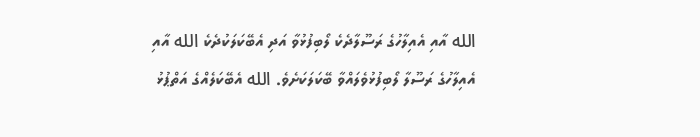الله އާއި އެއިލާހުގެ ރަސޫލާދެކެ ލޯބިފުޅުވާ އަދި އެބޭކަލަކުދެކެ الله އާއި އެއިލާހުގެ ރަސޫލާ ލޯބިފުޅުވެލައްވާ ބޭކަލަކަށެވެ. الله އެބޭކަލެއްގެ އަތްޕުޅު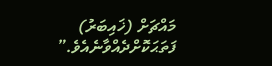މައްޗަށް (ޚައިބަރު) ފަތަޙަކޮށްދެއްވާނެއެވެ.”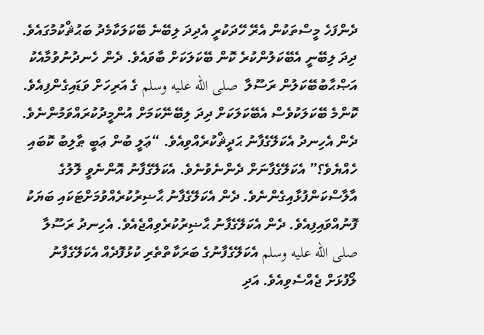ދެންފަހެ މީސްތަކުން އެރޭ ހޭދަކުރީ އެދިދަ ލިބޭނެ ބޭކަލަކާމެދު ބަޙުޘްކުމުގައެވެ. ދިދަ ލިބޭނީ އެބޭކަލުންކުރެ ކޮން ބޭކަލަކަށް ބާވައެވެ. ދެން ހެނދުނުވުމާއެކު އަޞްޙާބުބޭކަލުން ރަސޫލާ  صلى الله عليه وسلم ގެ އަރިހަށް ވަޑައިގެންފިއެވެ. ކޮންމެ ބޭކަލަކުވެސް އެބޭކަލަކަށް ދިދަ ލިބޭނޭކަމަށް އުންމީދުކުރައްވަމުންނެވެ. ދެން އެހިނދު އެކަލޭގެފާނު ޙަދީޘްކުރެއްވިއެވެ. “ޢަލީ ބުން ޢަބީ ޠާލިބު ކޮބައި ހެއްޔެވެ؟” އެކަލޭގެފާނަށް ދެންނެވުނެވެ. އެކަލޭގެފާނު އޮންނެވީ ލޮލުގެ އާލާސްކަންފުޅާއިގެންނެވެ. ދެން އެކަލޭގެފާނު ޙާޟިރުކުރެއްވުމަށްޓަކައި ބަޔަކު ފޮނުއްވައިފިއެވެ. ދެން އެކަލޭގެފާނު ޙާޟިރުކުރެވިއްޖެއެވެ. އެހިނދު ރަސޫލާ صلى الله عليه وسلم އެކަލޭގެފާނުގެ ބަރަކާތްތެރި ކުޅުފޮދެއް އެކަލޭގެފާނު ލޯފުޅަށް ޖެއްސެވިއެވެ. އަދި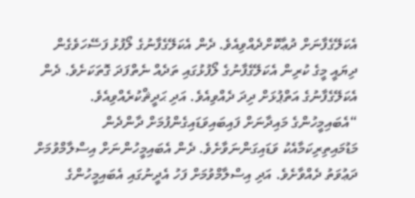އެކަލޭގެފާނަށް ދުޢާކޮށްދެއްވިއެވެ. ދެން އެކަލޭގެފާނުގެ ލޯފުޅު ފަސޭހަވެގެން ދިޔައީ މީގެ ކުރިން އެކަލޭގެފާނުގެ ލޯފުޅުގައި ތަދެއް ނެތްފަދަ ގޮތަކަށެވެ. ދެން އެކަލޭގެފާނުގެ އަތްޕުޅަށް ދިދަ ދެއްވިއެވެ. އަދި ޙަދީޘްކުރެއްވިއެވެ. “އެބައިމީހުންގެ މައިދާނަށް ފައިބައިވަޑައިގެންފުމަށް ދާންދެން މަޑުމައިތިރިކަމާއެކު ވަޑައިގަންނަވާށެވެ. ދެން އެބައިމީހުންނަށް އިސްލާމްވުމަށް ދަޢުވަތު ދެއްވާށެވެ. އަދި އިސްލާމްވުމަށް ފަހު އެދީނުގައި އެބައިމީހުންގެ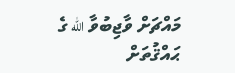މައްޗަށް ވާޖިބުވާ الله ގެ ޙައްޤުތަށް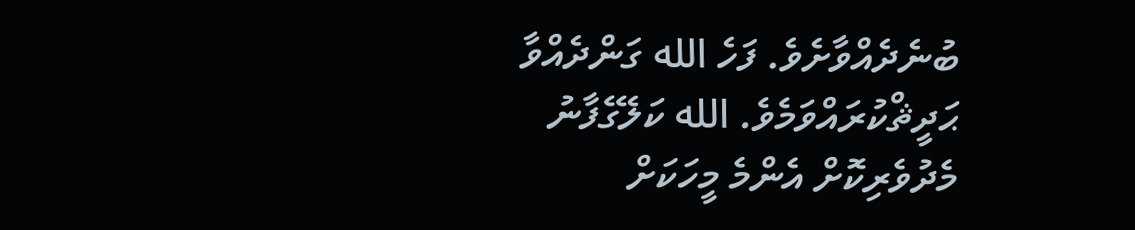ބުނެދެއްވާށެވެ. ފަހެ الله ގަންދެއްވާ ޙަދީޘްކުރައްވަމެވެ. الله ކަލޭގެފާނު މެދުވެރިކޮށް އެންމެ މީހަކަށް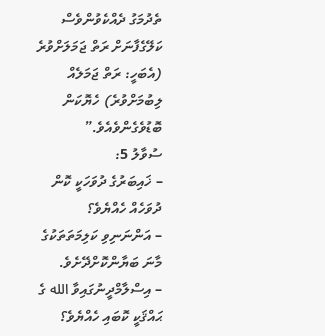ތެދުމަގު ދެއްކެވުންވެސް ކަލޭގެފާނަށް ރަތް ޖަމަލަށްވުރެ (އެބަހީ: ރަތް ޖަމަލެއް ލިބުމަށްވުރެ) ހެޔޮކަން ބޮޑުވެގެންވެއެވެ.”
ސުވާލު 5:
– ޚައިބަރުގެ ދުވަހަކީ ކޮން ދުވަހެއް ހެއްޔެވެ؟
– އަންނަނިވި ކަލިމަތަތަކުގެ މާނަ ބަޔާންކޮށްދޭށެވެ.
– އިސްލާމްދީނުގައިވާ الله ގެ ޙައްޤަކީ ކޮބައި ހެއްޔެވެ؟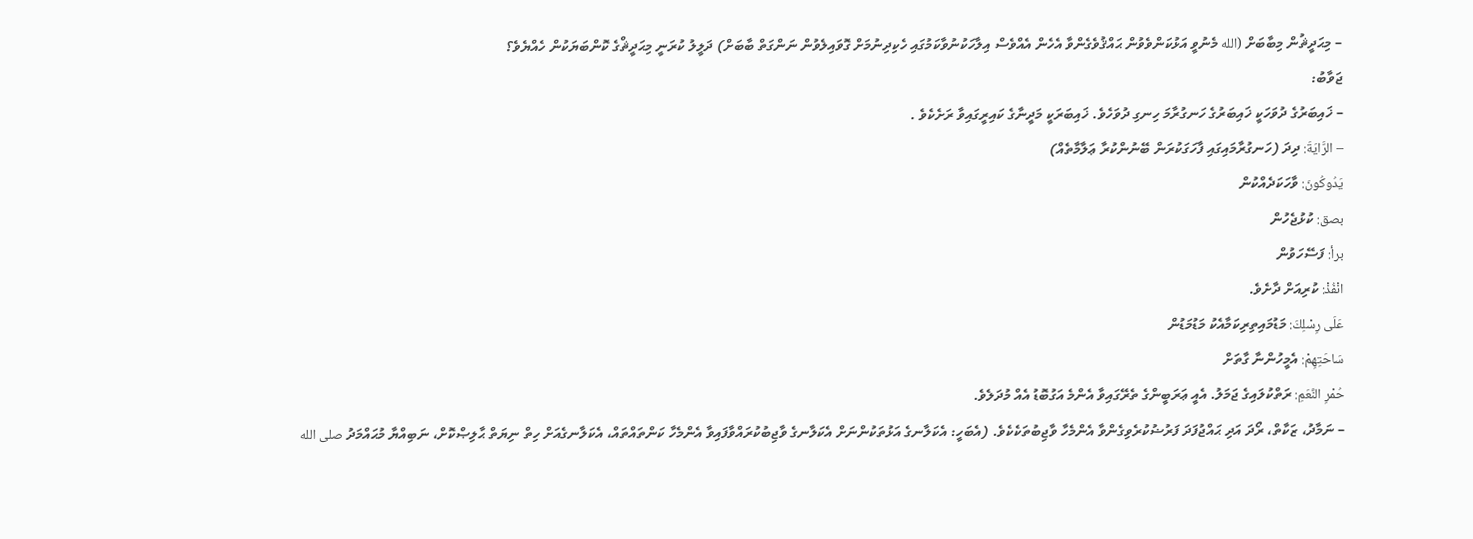– މިޙަދީޘުން މިބާބަށް (الله މެނުވީ އަޅުކަންވެވުން ޙައްޤުވެގެންވާ އެހެން އެއްވެސް އިލާހަކުނުވާކަމުގައި ހެކިދިނުމަށް ގޮވައިލެވުން ނަންގަތް ބާބަށް) ދަލީލު ކުރަނީ މިޙަދީޘްގެ ކޮންބަޔަކުން ހެއްޔެވެ؟
ޖަވާބު:
– ޚައިބަރުގެ ދުވަހަކީ ޚައިބަރުގެ ހަނގުރާމަ ހިނގި ދުވަހެވެ. ޚައިބަރަކީ މަދީނާގެ ކައިރީގައިވާ ރަށެކެވެ .
– الرَّايَةَ: ދިދަ (ހަނގުރާމައިގައި ފާހަގަކުރަން ބޭނުންކުރާ ޢަލާމާތެއް)
يَدُوكُونَ: ވާހަކަދެއްކުން
بصق: ކުޅުޖެހުން
برأ: ފަސޭހަވުން
انْفُذْ: ކުރިއަށް ދާށެވެ.
عَلَى رِسْلِكَ: މަޑުމައިތިރިކަމާއެކު މަޑުމަޑުން
سَاحَتِهِمْ: އެމީހުންނާ ގާތަށް
حُمْرِ النَّعَمِ: ރަތްކުލައިގެ ޖަމަލު. އެއީ ޢަރަބީންގެ ތެރޭގައިވާ އެންމެ އަގުބޮޑު އެއް މުދަލެވެ.
– ނަމާދު، ޒަކާތް، ރޯދަ އަދި ޙައްޖުފަދަ ފަރުޟުކުރެވިގެންވާ އެންމެހާ ވާޖިބުތަކެކެވެ. (އެބަހީ: އެކަލާނގެ އަޅުތަކުންނަށް އެކަލާނގެ ވާޖިބުކުރައްވާފައިވާ އެންމެހާ ކަންތައްތައް، އެކަލާނގެއަށް ހިތް ނިޔަތް ޙާލިޞްކޮށް، ނަބިއްޔާ މުޙައްމަދު صلى الله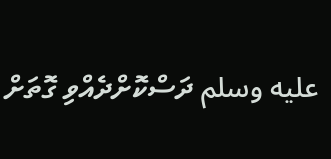عليه وسلم ދަސްކޮށްދެއްވި ގޮތަށް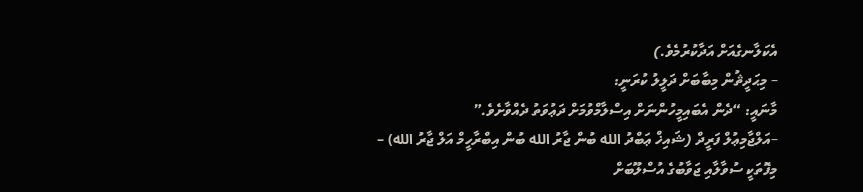އެކަލާނގެއަށް އަދާކުރުމެވެ.)
– މިޙަދީޘުން މިބާބަށް ދަލީލު ކުރަނީ:
މާނައީ: “ދެން އެބައިމީހުންނަށް އިސްލާމްވުމަށް ދަޢުވަތު ދެއްވާށެވެ.”
–އަލްޖާމިޢުލް ފަރީދް (ޝައިޚް ޢަބްދު الله ބުން ޖާރު الله ބުން އިބްރާހީމް އަލް ޖާރު الله) –
މިފޮތަކީ ސުވާލާއި ޖަވާބުގެ އުސްލޫބަށް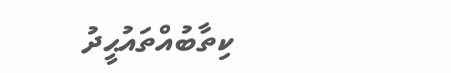ކިތާބުއްތައުޙީދު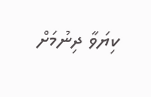ކިޔަވާ ދިނުމަށް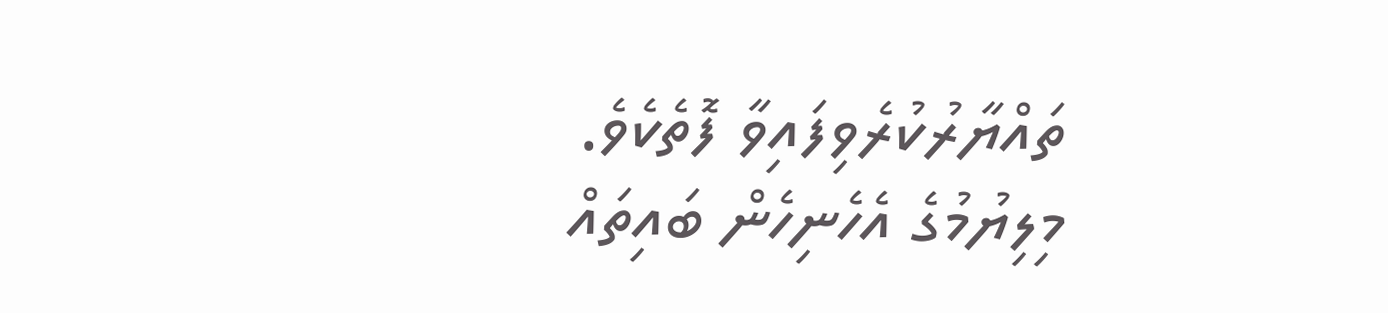ތައްޔާރުކުރެވިފައިވާ ފޮތެކެވެ.
މިލިޔުމުގެ އެހެނިހެން ބައިތައް